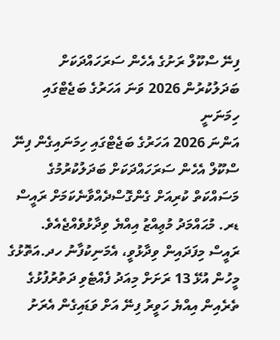ފިނޭ ސްކޫލް ރަށުގެ އެހެން ސަރަހައްދަކަށް ބަދަލުކުރުން 2026 ވަނަ އަހަރުގެ ބަޖެޓްގައި ހިމަނަނީ
އަންނަ 2026 އަހަރުގެ ބަޖެޓްގައި ހިމަނައިގެން ފިނޭ ސްކޫލް އެހެން ސަރަހައްދަކަށް ބަދަލުކުރުމުގެ މަސައްކަތް ކުރިއަށް ގެންގޮސްދެއްވާނެކަމަށް ރައީސް ޑރ. މުޙައްމަދު މުޢިއްޒު އިއްޔެ ވިދާޅުވެއްޖެއެވެ.
ރައީސް މިފަދައިން ވިދާޅުވީ، އެމަނިކުފާނު ހދ.އަތޮޅުގެ މީހުން އުޅޭ 13 ރަށަށް މިއަދު ފެއްޓެވި ދަތުރުފުޅުގެ ތެރެއިން އިއްޔެ ހަވީރު ފިނޭ އަށް ވަޑައިގެން އެރަށު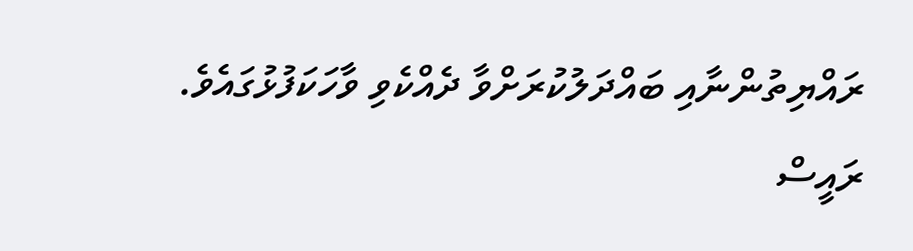ރައްޔިތުންނާއި ބައްދަލުކުރަށްވާ ދެއްކެވި ވާހަކަފުޅުގައެވެ.
ރައީސް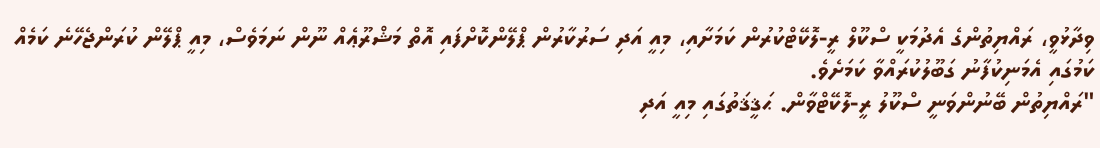ވިދާޅުވީ، ރައްޔިތުންގެ އެދުމަކީ ސްކޫލް ރީ-ލޮކޭޓްކުރުން ކަމަށާއި، މިއީ އަދި ސަރުކާރުން ޕްލޭންކޮށްފައި އޮތް މަޝްރޫޢެއް ނޫން ނަމަވެސް، މިއީ ޕްލޭން ކުރަންޖެހޭނެ ކަމެއް ކަމުގައި އެމަނިކުފާނު ގަބޫލުކުރައްވާ ކަމަށެވެ.
"ރައްޔިތުން ބޭނުންވަނީ ސްކޫލު ރީ-ލޮކޭޓްވާން. ޙަޤީޤަތުގައި މިއީ އަދި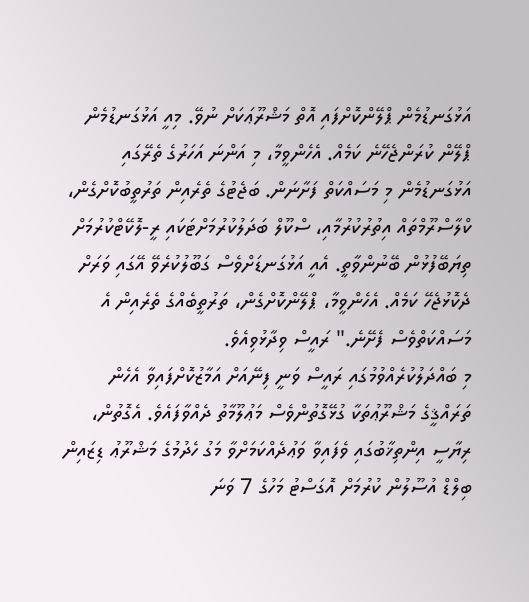އަޅުގަނޑުމެން ޕްލޭންކޮށްފައި އޮތް މަޝްރޫޢަކަށް ނުވޭ. މިއީ އަޅުގަނޑުމެން ޕްލޭން ކުރަންޖެހޭނެ ކަމެއް. އެހެންވީމާ، މި އަންނަ އަހަރުގެ ތެރޭގައި އަޅުގަނޑުމެން މި މަސައްކަތް ފަށާނަން. ބަޖެޓުގެ ތެރެއިން ތަރުތީބުކޮށްގެން، ކްލާސްރޫމްތައް އިތުރުކުރުމާއި، ސްކޫލް ބަދަލުކުރުމަށްޓަކައި ރީ-ލޮކޭޓްކުރުމަށް ތިޔަބޭފުޅުން ބޭނުންވާތީ. އެއީ އަޅުގަނޑަށްވެސް ގަބޫލުކުރެވޭ އޭގައި ވަރަށް ދެކޮޅުޖެހޭ ކަމެއް. އެހެންވީމާ، ޕްލޭންކޮށްގެން، ތަރުތީބެއްގެ ތެރެއިން އެ މަސައްކަތްވެސް ފެށޭނެ." ރައީސް ވިދާޅުވިއެވެ.
މި ބައްދަލުކުރެއްވުމުގައި ރައީސް ވަނީ ފިނޭއަށް އަމާޒުކޮށްފައިވާ އެހެން ތަރައްޤީގެ މަޝްރޫޢުތަކާ ގުޅޭގޮތުންވެސް މަޢުލޫމާތު ދެއްވާފައެވެ. އެގޮތުން، ރިޔާސީ އިންތިޚާބުގައި ވެފައިވާ ވަޢުދެއްކަމަށްވާ މަގު ހެދުމުގެ މަޝްރޫޢު ޑިޒައިން ބިލްޑް އުސޫލުން ކުރުމަށް އޮގަސްޓު މަހުގެ 7 ވަނަ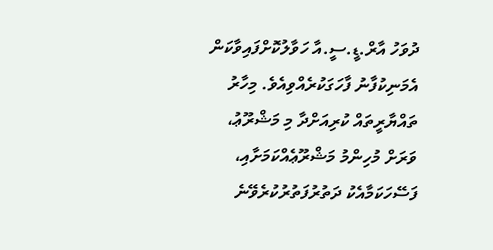ދުވަހު އާރް.ޑީ.ސީ.އާ ހަވާލުކޮށްފައިވާކަން އެމަނިކުފާނު ފާހަގަކުރެއްވިއެވެ. މިހާރު ތައްޔާރީތައް ކުރިއަށްދާ މި މަޝްރޫޢު، ވަރަށް މުހިންމު މަޝްރޫޢެއްކަމަށާއި، ފަސޭހަކަމާއެކު ދަތުރުފަތުރުކުރެވޭނެ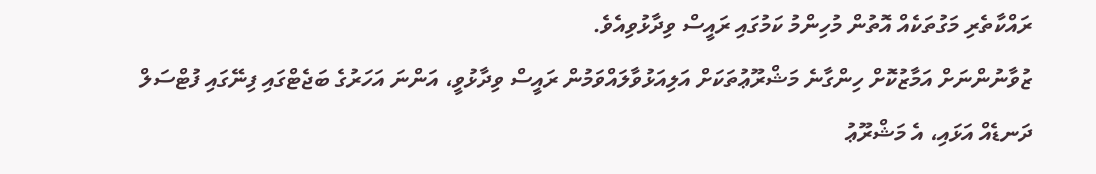ރައްކާތެރި މަގުތަކެއް އޮތުން މުހިންމު ކަމުގައި ރައީސް ވިދާޅުވިއެވެ.
ޒުވާނުންނަށް އަމާޒުކޮށް ހިންގާނެ މަޝްރޫޢުތަކަށް އަލިއަޅުވާލައްވަމުން ރައީސް ވިދާޅުވީ، އަންނަ އަހަރުގެ ބަޖެޓްގައި ފިނޭގައި ފުޓްސަލް ދަނޑެއް އަޅައި، އެ މަޝްރޫޢު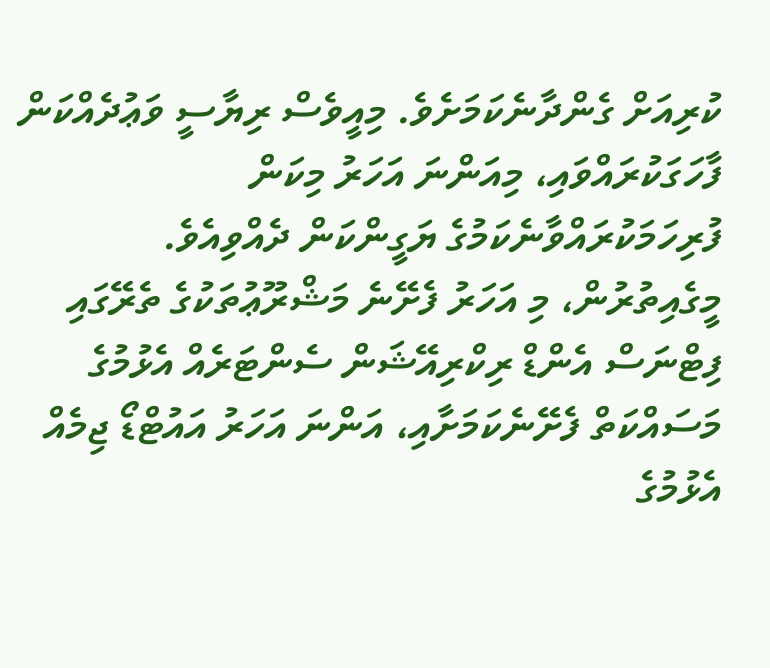ކުރިއަށް ގެންދާނެކަމަށެވެ. މިއީވެސް ރިޔާސީ ވަޢުދެއްކަން ފާހަގަކުރައްވައި، މިއަންނަ އަހަރު މިކަން ފުރިހަމަކުރައްވާނެކަމުގެ ޔަގީންކަން ދެއްވިއެވެ.
މީގެއިތުރުން، މި އަހަރު ފެށޭނެ މަޝްރޫޢުތަކުގެ ތެރޭގައި ފިޓްނަސް އެންޑް ރިކްރިއޭޝަން ސެންޓަރެއް އެޅުމުގެ މަސައްކަތް ފެށޭނެކަމަށާއި، އަންނަ އަހަރު އައުޓްޑޯ ޖިމެއް އެޅުމުގެ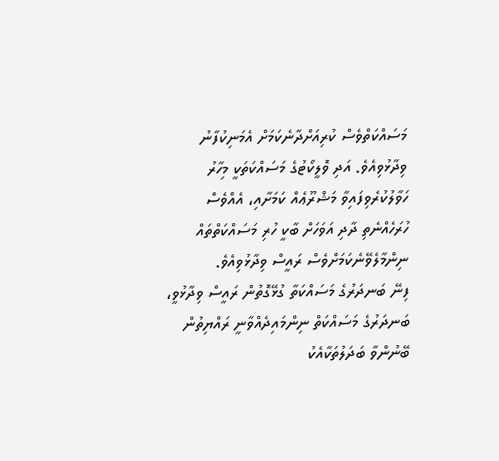މަސައްކަތްވެސް ކުރިއަށްދާނެކަމަށް އެމަނިކުފާނު ވިދާޅުވިއެވެ. އަދި ވޮލީކޯޓުގެ މަސައްކަތަކީ މިހާރު ހަވާލުކުރެވިފައިވާ މަޝްރޫޢެއް ކަމަށާއި، އެއްވެސް ހުރަހެއްނެތި ދާދި އަވަހަށް ބާކީ ހުރި މަސައްކަތްތައް ނިންމާލެވޭނެކަމަށްވެސް ރައީސް ވިދާޅުވިއެވެ.
ފިނޭ ބަނދަރުގެ މަސައްކަތާ ގުޅޭގޮތުން ރައީސް ވިދާޅުވީ، ބަނދަރުގެ މަސައްކަތް ނިންމައިދެއްވާނީ ރައްޔިތުން ބޭނުންވާ ބަދަލުތަކާއެކު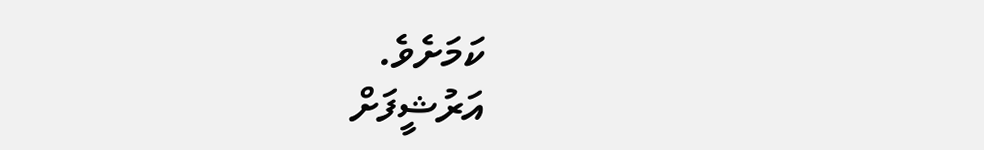ކަމަށެވެ.
އަރުޝީފަށް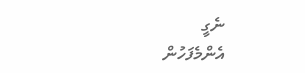ނެގީ
އެންމެފަހުން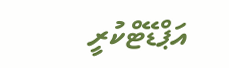އަޕްޑޭޓްކުރީ